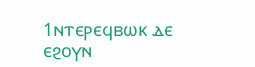1ⲛⲧⲉⲣⲉϥⲃⲱⲕ ⲇⲉ ⲉϩⲟⲩⲛ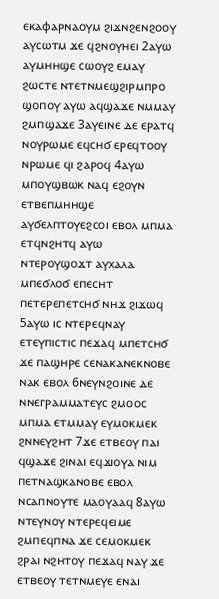ⲉⲕⲁⲫⲁⲣⲛⲁⲟⲩⲙ ϩⲓϫⲛϩⲉⲛϩⲟⲟⲩ ⲁⲩⲥⲱⲧⲙ ϫⲉ ϥϩⲛⲟⲩⲏⲉⲓ 2ⲁⲩⲱ ⲁⲩⲙⲏⲏϣⲉ ⲥⲱⲟⲩϩ ⲉⲙⲁⲩ ϩⲱⲥⲧⲉ ⲛⲧⲉⲧⲛⲙⲉϣϩⲓⲣⲙⲡⲣⲟ ϣⲟⲡⲟⲩ ⲁⲩⲱ ⲁϥϣⲁϫⲉ ⲛⲙⲙⲁⲩ ϩⲙⲡϣⲁϫⲉ 3ⲁⲩⲉⲓⲛⲉ ⲇⲉ ⲉⲣⲁⲧϥ ⲛⲟⲩⲣⲱⲙⲉ ⲉϥⲥⲏϭ ⲉⲣⲉϥⲧⲟⲟⲩ ⲛⲣⲱⲙⲉ ϥⲓ ϩⲁⲣⲟϥ 4ⲁⲩⲱ ⲙⲡⲟⲩϣⲃⲱⲕ ⲛⲁϥ ⲉϩⲟⲩⲛ ⲉⲧⲃⲉⲡⲙⲏⲏϣⲉ ⲁⲩϭⲉⲗⲡⲧⲟⲩⲉϩⲥⲟⲓ ⲉⲃⲟⲗ ⲙⲡⲙⲁ ⲉⲧϥⲛϩⲏⲧϥ ⲁⲩⲱ ⲛⲧⲉⲣⲟⲩϣⲟϫⲧ ⲁⲩⲭⲁⲗⲁ ⲙⲡⲉϭⲗⲟϭ ⲉⲡⲉⲥⲏⲧ ⲡⲉⲧⲉⲣⲉⲡⲉⲧⲥⲏϭ ⲛⲏϫ ϩⲓϫⲱϥ 5ⲁⲩⲱ ⲓⲥ ⲛⲧⲉⲣⲉϥⲛⲁⲩ ⲉⲧⲉⲩⲡⲓⲥⲧⲓⲥ ⲡⲉϫⲁϥ ⲙⲡⲉⲧⲥⲏϭ ϫⲉ ⲡⲁϣⲏⲣⲉ ⲥⲉⲛⲁⲕⲁⲛⲉⲕⲛⲟⲃⲉ ⲛⲁⲕ ⲉⲃⲟⲗ 6ⲛⲉⲩⲛϩⲟⲓⲛⲉ ⲇⲉ ⲛⲛⲉⲅⲣⲁⲙⲙⲁⲧⲉⲩⲥ ϩⲙⲟⲟⲥ ⲙⲡⲙⲁ ⲉⲧⲙⲙⲁⲩ ⲉⲩⲙⲟⲕⲙⲉⲕ ϩⲛⲛⲉⲩϩⲏⲧ 7ϫⲉ ⲉⲧⲃⲉⲟⲩ ⲡⲁⲓ ϥϣⲁϫⲉ ϩⲓⲛⲁⲓ ⲉϥϫⲓⲟⲩⲁ ⲛⲓⲙ ⲡⲉⲧⲛⲁϣⲕⲁⲛⲟⲃⲉ ⲉⲃⲟⲗ ⲛⲥⲁⲡⲛⲟⲩⲧⲉ ⲙⲁⲟⲩⲁⲁϥ 8ⲁⲩⲱ ⲛⲧⲉⲩⲛⲟⲩ ⲛⲧⲉⲣⲉϥⲉⲓⲙⲉ ϩⲙⲡⲉϥⲡⲛⲁ ϫⲉ ⲥⲉⲙⲟⲕⲙⲉⲕ ϩⲣⲁⲓ ⲛϩⲏⲧⲟⲩ ⲡⲉϫⲁϥ ⲛⲁⲩ ϫⲉ ⲉⲧⲃⲉⲟⲩ ⲧⲉⲧⲛⲙⲉⲩⲉ ⲉⲛⲁⲓ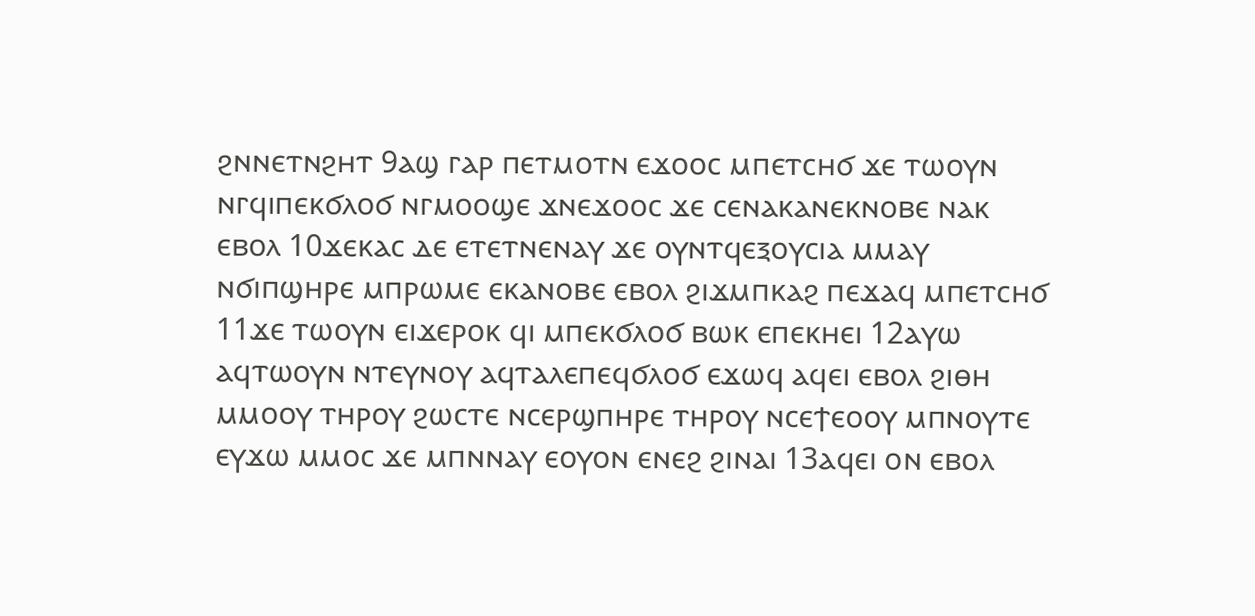ϩⲛⲛⲉⲧⲛϩⲏⲧ 9ⲁϣ ⲅⲁⲣ ⲡⲉⲧⲙⲟⲧⲛ ⲉϫⲟⲟⲥ ⲙⲡⲉⲧⲥⲏϭ ϫⲉ ⲧⲱⲟⲩⲛ ⲛⲅϥⲓⲡⲉⲕϭⲗⲟϭ ⲛⲅⲙⲟⲟϣⲉ ϫⲛⲉϫⲟⲟⲥ ϫⲉ ⲥⲉⲛⲁⲕⲁⲛⲉⲕⲛⲟⲃⲉ ⲛⲁⲕ ⲉⲃⲟⲗ 10ϫⲉⲕⲁⲥ ⲇⲉ ⲉⲧⲉⲧⲛⲉⲛⲁⲩ ϫⲉ ⲟⲩⲛⲧϥⲉⲝⲟⲩⲥⲓⲁ ⲙⲙⲁⲩ ⲛϭⲓⲡϣⲏⲣⲉ ⲙⲡⲣⲱⲙⲉ ⲉⲕⲁⲛⲟⲃⲉ ⲉⲃⲟⲗ ϩⲓϫⲙⲡⲕⲁϩ ⲡⲉϫⲁϥ ⲙⲡⲉⲧⲥⲏϭ 11ϫⲉ ⲧⲱⲟⲩⲛ ⲉⲓϫⲉⲣⲟⲕ ϥⲓ ⲙⲡⲉⲕϭⲗⲟϭ ⲃⲱⲕ ⲉⲡⲉⲕⲏⲉⲓ 12ⲁⲩⲱ ⲁϥⲧⲱⲟⲩⲛ ⲛⲧⲉⲩⲛⲟⲩ ⲁϥⲧⲁⲗⲉⲡⲉϥϭⲗⲟϭ ⲉϫⲱϥ ⲁϥⲉⲓ ⲉⲃⲟⲗ ϩⲓⲑⲏ ⲙⲙⲟⲟⲩ ⲧⲏⲣⲟⲩ ϩⲱⲥⲧⲉ ⲛⲥⲉⲣϣⲡⲏⲣⲉ ⲧⲏⲣⲟⲩ ⲛⲥⲉϯⲉⲟⲟⲩ ⲙⲡⲛⲟⲩⲧⲉ ⲉⲩϫⲱ ⲙⲙⲟⲥ ϫⲉ ⲙⲡⲛⲛⲁⲩ ⲉⲟⲩⲟⲛ ⲉⲛⲉϩ ϩⲓⲛⲁⲓ 13ⲁϥⲉⲓ ⲟⲛ ⲉⲃⲟⲗ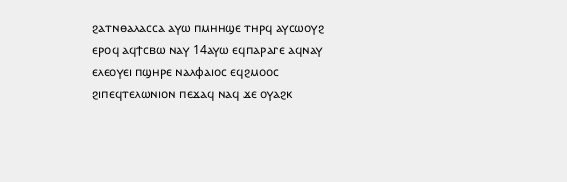ϩⲁⲧⲛⲑⲁⲗⲁⲥⲥⲁ ⲁⲩⲱ ⲡⲙⲏⲏϣⲉ ⲧⲏⲣϥ ⲁⲩⲥⲱⲟⲩϩ ⲉⲣⲟϥ ⲁϥϯⲥⲃⲱ ⲛⲁⲩ 14ⲁⲩⲱ ⲉϥⲡⲁⲣⲁⲅⲉ ⲁϥⲛⲁⲩ ⲉⲗⲉⲟⲩⲉⲓ ⲡϣⲏⲣⲉ ⲛⲁⲗⲫⲁⲓⲟⲥ ⲉϥϩⲙⲟⲟⲥ ϩⲓⲡⲉϥⲧⲉⲗⲱⲛⲓⲟⲛ ⲡⲉϫⲁϥ ⲛⲁϥ ϫⲉ ⲟⲩⲁϩⲕ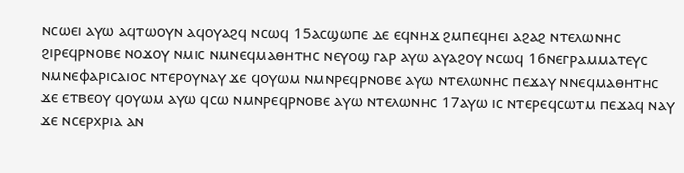ⲛⲥⲱⲉⲓ ⲁⲩⲱ ⲁϥⲧⲱⲟⲩⲛ ⲁϥⲟⲩⲁϩϥ ⲛⲥⲱϥ 15ⲁⲥϣⲱⲡⲉ ⲇⲉ ⲉϥⲛⲏϫ ϩⲙⲡⲉϥⲏⲉⲓ ⲁϩⲁϩ ⲛⲧⲉⲗⲱⲛⲏⲥ ϩⲓⲣⲉϥⲣⲛⲟⲃⲉ ⲛⲟϫⲟⲩ ⲛⲙⲓⲥ ⲛⲙⲛⲉϥⲙⲁⲑⲏⲧⲏⲥ ⲛⲉⲩⲟϣ ⲅⲁⲣ ⲁⲩⲱ ⲁⲩⲁϩⲟⲩ ⲛⲥⲱϥ 16ⲛⲉⲅⲣⲁⲙⲙⲁⲧⲉⲩⲥ ⲛⲙⲛⲉⲫⲁⲣⲓⲥⲁⲓⲟⲥ ⲛⲧⲉⲣⲟⲩⲛⲁⲩ ϫⲉ ϥⲟⲩⲱⲙ ⲛⲙⲛⲣⲉϥⲣⲛⲟⲃⲉ ⲁⲩⲱ ⲛⲧⲉⲗⲱⲛⲏⲥ ⲡⲉϫⲁⲩ ⲛⲛⲉϥⲙⲁⲑⲏⲧⲏⲥ ϫⲉ ⲉⲧⲃⲉⲟⲩ ϥⲟⲩⲱⲙ ⲁⲩⲱ ϥⲥⲱ ⲛⲙⲛⲣⲉϥⲣⲛⲟⲃⲉ ⲁⲩⲱ ⲛⲧⲉⲗⲱⲛⲏⲥ 17ⲁⲩⲱ ⲓⲥ ⲛⲧⲉⲣⲉϥⲥⲱⲧⲙ ⲡⲉϫⲁϥ ⲛⲁⲩ ϫⲉ ⲛⲥⲉⲣⲭⲣⲓⲁ ⲁⲛ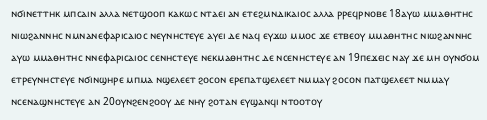ⲛϭⲓⲛⲉⲧⲧⲏⲕ ⲙⲡⲥⲁⲓⲛ ⲁⲗⲗⲁ ⲛⲉⲧϣⲟⲟⲡ ⲕⲁⲕⲱⲥ ⲛⲧⲁⲉⲓ ⲁⲛ ⲉⲧⲉϩⲙⲛⲇⲓⲕⲁⲓⲟⲥ ⲁⲗⲗⲁ ⲣⲣⲉϥⲣⲛⲟⲃⲉ 18ⲁⲩⲱ ⲙⲙⲁⲑⲏⲧⲏⲥ ⲛⲓⲱϩⲁⲛⲛⲏⲥ ⲛⲙⲛⲁⲛⲉⲫⲁⲣⲓⲥⲁⲓⲟⲥ ⲛⲉⲩⲛⲏⲥⲧⲉⲩⲉ ⲁⲩⲉⲓ ⲇⲉ ⲛⲁϥ ⲉⲩϫⲱ ⲙⲙⲟⲥ ϫⲉ ⲉⲧⲃⲉⲟⲩ ⲙⲙⲁⲑⲏⲧⲏⲥ ⲛⲓⲱϩⲁⲛⲛⲏⲥ ⲁⲩⲱ ⲙⲙⲁⲑⲏⲧⲏⲥ ⲛⲛⲉⲫⲁⲣⲓⲥⲁⲓⲟⲥ ⲥⲉⲛⲏⲥⲧⲉⲩⲉ ⲛⲉⲕⲙⲁⲑⲏⲧⲏⲥ ⲇⲉ ⲛⲥⲉⲛⲏⲥⲧⲉⲩⲉ ⲁⲛ 19ⲡⲉϫⲉⲓⲥ ⲛⲁⲩ ϫⲉ ⲙⲏ ⲟⲩⲛϭⲟⲙ ⲉⲧⲣⲉⲩⲛⲏⲥⲧⲉⲩⲉ ⲛϭⲓⲛϣⲏⲣⲉ ⲙⲡⲙⲁ ⲛϣⲉⲗⲉⲉⲧ ϩⲟⲥⲟⲛ ⲉⲣⲉⲡⲁⲧϣⲉⲗⲉⲉⲧ ⲛⲙⲙⲁⲩ ϩⲟⲥⲟⲛ ⲡⲁⲧϣⲉⲗⲉⲉⲧ ⲛⲙⲙⲁⲩ ⲛⲥⲉⲛⲁϣⲛⲏⲥⲧⲉⲩⲉ ⲁⲛ 20ⲟⲩⲛϩⲉⲛϩⲟⲟⲩ ⲇⲉ ⲛⲏⲩ ϩⲟⲧⲁⲛ ⲉⲩϣⲁⲛϥⲓ ⲛⲧⲟⲟⲧⲟⲩ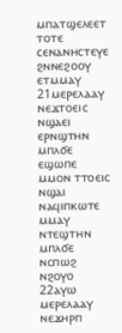ⲙⲡⲁⲧϣⲉⲗⲉⲉⲧ ⲧⲟⲧⲉ ⲥⲉⲛⲁⲛⲏⲥⲧⲉⲩⲉ ϩⲛⲛⲉϩⲟⲟⲩ ⲉⲧⲙⲙⲁⲩ 21ⲙⲉⲣⲉⲗⲁⲁⲩ ⲛⲉϫⲧⲟⲉⲓⲥ ⲛϣⲁⲉⲓ ⲉⲣⲛϣⲧⲏⲛ ⲙⲡⲗϭⲉ ⲉϣⲱⲡⲉ ⲙⲙⲟⲛ ⲧⲧⲟⲉⲓⲥ ⲛϣⲁⲓ ⲛⲁϥⲓⲡⲕⲱⲧⲉ ⲙⲙⲁⲩ ⲛⲧⲉϣⲧⲏⲛ ⲙⲡⲗϭⲉ ⲛⲥⲡⲱϩ ⲛϩⲟⲩⲟ 22ⲁⲩⲱ ⲙⲉⲣⲉⲗⲁⲁⲩ ⲛⲉϫⲏⲣⲡ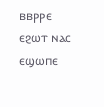ⲃⲃⲣⲣⲉ ⲉϩⲱⲧ ⲛⲁⲥ ⲉϣⲱⲡⲉ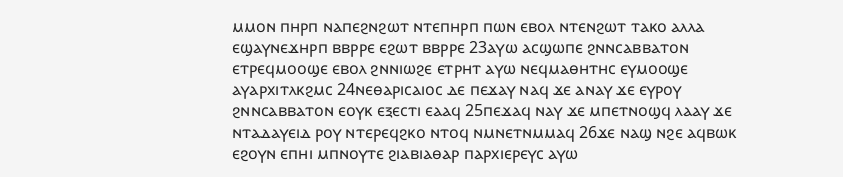ⲙⲙⲟⲛ ⲡⲏⲣⲡ ⲛⲁⲡⲉϩⲛϩⲱⲧ ⲛⲧⲉⲡⲏⲣⲡ ⲡⲱⲛ ⲉⲃⲟⲗ ⲛⲧⲉⲛϩⲱⲧ ⲧⲁⲕⲟ ⲁⲗⲗⲁ ⲉϣⲁⲩⲛⲉϫⲏⲣⲡ ⲃⲃⲣⲣⲉ ⲉϩⲱⲧ ⲃⲃⲣⲣⲉ 23ⲁⲩⲱ ⲁⲥϣⲱⲡⲉ ϩⲛⲛⲥⲁⲃⲃⲁⲧⲟⲛ ⲉⲧⲣⲉϥⲙⲟⲟϣⲉ ⲉⲃⲟⲗ ϩⲛⲛⲓⲱϩⲉ ⲉⲧⲣⲏⲧ ⲁⲩⲱ ⲛⲉϥⲙⲁⲑⲏⲧⲏⲥ ⲉⲩⲙⲟⲟϣⲉ ⲁⲩⲁⲣⲭⲓⲧⲗⲕϩⲙⲥ 24ⲛⲉⲑⲁⲣⲓⲥⲁⲓⲟⲥ ⲇⲉ ⲡⲉϫⲁⲩ ⲛⲁϥ ϫⲉ ⲁⲛⲁⲩ ϫⲉ ⲉⲩⲣⲟⲩ ϩⲛⲛⲥⲁⲃⲃⲁⲧⲟⲛ ⲉⲟⲩⲕ ⲉⲝⲉⲥⲧⲓ ⲉⲁⲁϥ 25ⲡⲉϫⲁϥ ⲛⲁⲩ ϫⲉ ⲙⲡⲉⲧⲛⲟϣϥ ⲗⲁⲁⲩ ϫⲉ ⲛⲧⲁⲇⲁⲩⲉⲓⲇ ⲣⲟⲩ ⲛⲧⲉⲣⲉϥϩⲕⲟ ⲛⲧⲟϥ ⲛⲙⲛⲉⲧⲛⲙⲙⲁϥ 26ϫⲉ ⲛⲁϣ ⲛϩⲉ ⲁϥⲃⲱⲕ ⲉϩⲟⲩⲛ ⲉⲡⲏⲓ ⲙⲡⲛⲟⲩⲧⲉ ϩⲓⲁⲃⲓⲁⲑⲁⲣ ⲡⲁⲣⲭⲓⲉⲣⲉⲩⲥ ⲁⲩⲱ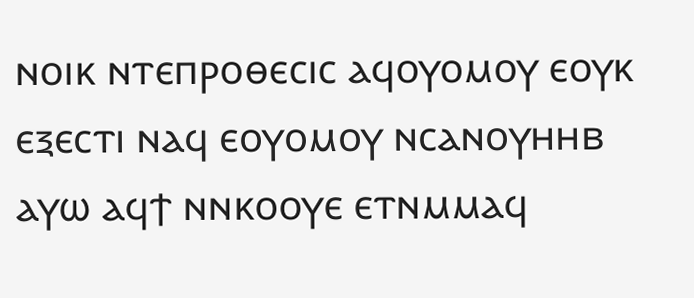ⲛⲟⲓⲕ ⲛⲧⲉⲡⲣⲟⲑⲉⲥⲓⲥ ⲁϥⲟⲩⲟⲙⲟⲩ ⲉⲟⲩⲕ ⲉⲝⲉⲥⲧⲓ ⲛⲁϥ ⲉⲟⲩⲟⲙⲟⲩ ⲛⲥⲁⲛⲟⲩⲏⲏⲃ ⲁⲩⲱ ⲁϥϯ ⲛⲛⲕⲟⲟⲩⲉ ⲉⲧⲛⲙⲙⲁϥ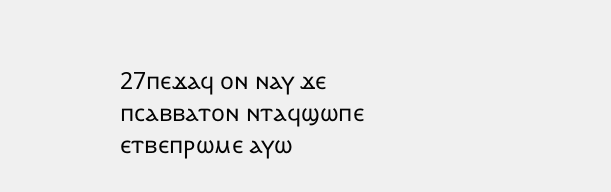27ⲡⲉϫⲁϥ ⲟⲛ ⲛⲁⲩ ϫⲉ ⲡⲥⲁⲃⲃⲁⲧⲟⲛ ⲛⲧⲁϥϣⲱⲡⲉ ⲉⲧⲃⲉⲡⲣⲱⲙⲉ ⲁⲩⲱ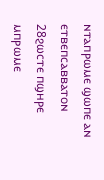ⲛⲧⲁⲡⲣⲱⲙⲉ ϣⲱⲡⲉ ⲁⲛ ⲉⲧⲃⲉⲡⲥⲁⲃⲃⲁⲧⲟⲛ 28ϩⲱⲥⲧⲉ ⲡϣⲏⲣⲉ ⲙⲡⲣⲱⲙⲉ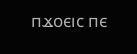ⲡϫⲟⲉⲓⲥ ⲡⲉ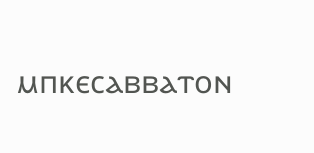ⲙⲡⲕⲉⲥⲁⲃⲃⲁⲧⲟⲛ